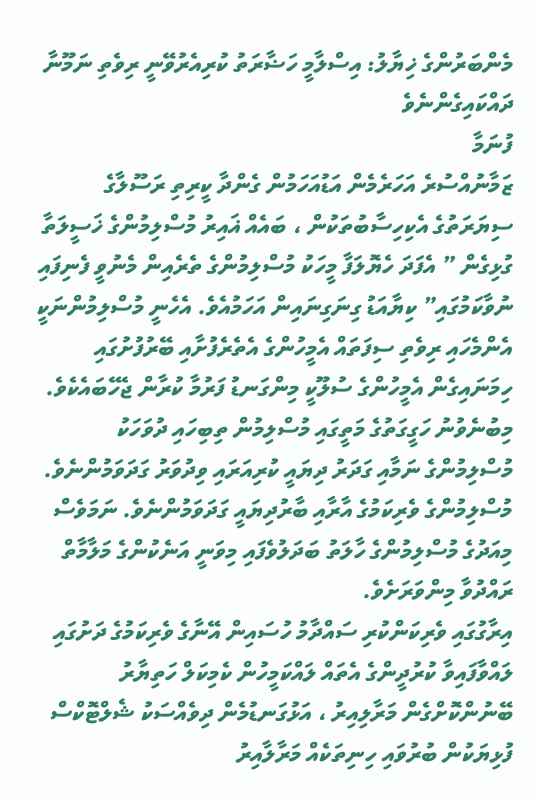މެންބަރުންގެ ޚިޔާލު: އިސްލާމީ ހަޟާރަތު ކުރިއެރުވޭނީ ރިވެތި ނަމޫނާ ދައްކައިގެންނެވެ
ފުނަމާ
ޒަމާނުއްސުރެ އަހަރެމެން އަޑުއަހަމުން ގެންދާ ކީރިތި ރަސޫލާގެ ސިޔަރަތުގެ އެކިހިސާބުތަކުން ، ބައެއް ޣައިރު މުސްލިމުންގެ ޚަސީލަތާ ގުޅިގެން ” އެފަދަ ހެޔޮލަފާ މީހަކު މުސްލިމުންގެ ތެރެއިން މެނުވީ ފެނިފައި ނުވާކަމުގައި” ކިޔާއަޑު ގިނަގިނައިން އަހަމުއެވެ. އެހެނީ މުސްލިމުންނަކީ އެންމެހައި ރިވެތި ސިފަތައް އެމީހުންގެ އެތެރެފުށާއި ބޭރުފުށުގައި ހިމަނައިގެން އެމީހުންގެ ސުލޫކީ މިންގަނޑު ފަރުމާ ކުރާން ޖެހޭބައެކެވެ. މިބުނެވުނު ހަގީގަތުގެ މަތީގައި މުސްލިމުން ތިބިހައި ދުވަހަކު މުސްލިމުންގެ ނަމާއި ގަދަރު ދިޔައީ ކުރިއަރައި ވިދުވަރު ގަދަވަމުންނެވެ. މުސްލިމުންގެ ވެރިކަމުގެ އާރާއި ބާރުދިޔައީ ގަދަވަމުންނެވެ. ނަމަވެސް މިއަދުގެ މުސްލިމުންގެ ހާލަތު ބަދަލުވެފައި މިވަނީ އަނެކުންގެ މަލާމާތް ރައްދުވާ މިންވަރަށެވެ.
އިރާގުގައި ވެރިކަންކުރި ސައްދާމު ހުސައިން އޭނާގެ ވެރިކަމުގެ ދަށުގައި ލައްވާފައިވާ ކުރުދީންގެ އެތައް ލައްކަމީހުން ކެމިކަލް ހަތިޔާރު ބޭނުންކޮށްގެން މަރާލިއިރު ، އަޅުގަނޑުމެން ދިވެއްސަކު ޝެލްޓޮކްސް ފުޅިޔަކުން ބުރުވައި ހިނިތަކެއް މަރާލާއިރު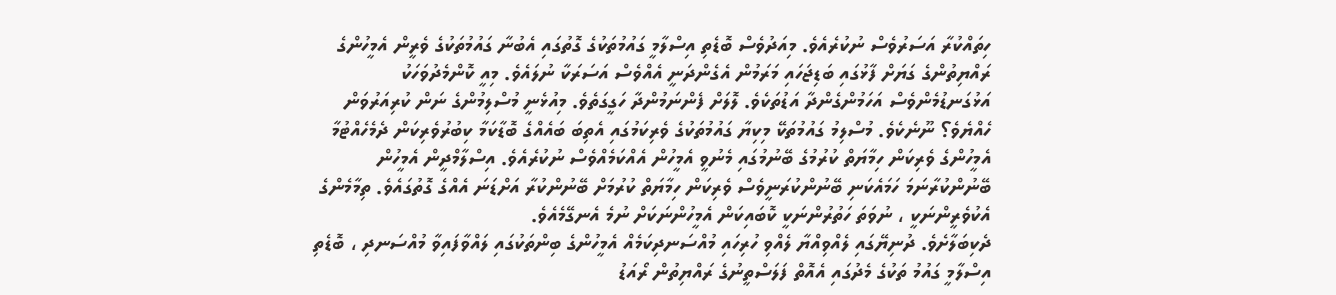ހިތައްކުރާ އަސަރުވެސް ނުކުރެއެވެ. މިއަދުވެސް ބޮޑެތި އިސްލާމީ ގައުމުތަކުގެ ގޮތުގައި އެބުނާ ގައުމުތަކުގެ ވެރީން އެމީހުންގެ ރައްޔިތުންގެ ގަޔަށް ފާޅުގައި ބަޑިޖަހައި މަރަމުން އެގެންދަނީ އެއްވެސް އަސަރަކާ ނުލައެވެ. މިއީ ކޮންމެދުވަހަކު އަޅުގަނޑުމެންވެސް އަހަމުންގެންދާ އަޑުތަކެވެ. ލޮލަށް ފެންނަމުންދާ ހަގީގަތެވެ. މިއުޅެނީ މުސްލިމުންގެ ނަން ކުރިއަރުވަން ހެއްޔެވެ؟ ނޫނެކެވެ. މުސްލިމު ގައުމުތަކޭ މިކިޔާ ގައުމުތަކުގެ ވެރިކަމުގައި އެތިބަ ބައެއްގެ ބޮޑާކަމާ ކިބުރުވެރިކަން ދެމެހެއްޓުމާ އެމީހުންގެ ވެރިކަން ހިމާޔަތް ކުރުމުގެ ބޭނުމުގައި މެނުވީ އެމީހުން އެއްކަމެއްވެސް ނުކުރެއެވެ. އިސްލާމްދީން އެމީހުން ބޭނުންކުރާނަމަ ހަމައެކަނި ބޭނުންކުރަނީވެސް ވެރިކަން ހިމާޔަތް ކުރުމަށް ބޭނުންކުރާ އަށްޑަނަ އެއްގެ ގޮތުގައެވެ. ތިމާމެންގެ އެކުވެރީންނަކީ ، ނުވަތަ ހަތުރުންނަކީ ކޮބައިކަން އެމީހުންނަކަށް ނުމެ އެނގޭމެއެވެ.
ދެކިބަލާށެވެ. ދުނިޔޭގައި ލެއްވިއްޔާ ލެއްވި ހުރިހައި މުއްސަނދިކަމެއް އެމީހުންގެ ބިންތަކުގައި ލައްވާފައިވާ މުއްސަނދި ، ބޮޑެތި އިސްލާމީ ގައުމު ތަކުގެ މެދުގައި އެއޮތް ފަލަސްތީނުގެ ރައްޔިތުން ރޯއަޑު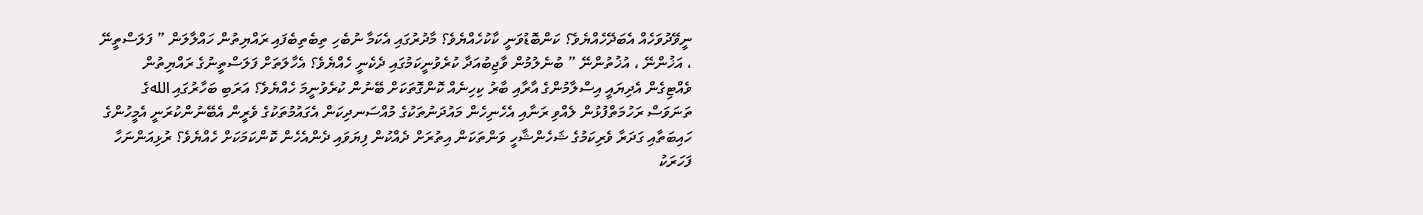ނީވޭދުވަހެއް އެބަދޭހެއްޔެވެ؟ ކަންބޮޑުވަނީ ކާކުހެއްޔެވެ؟ މާދުރުގައި އެކަމާ ނުބެހި ތިބެތިބެފައި ރައްޔިތުން ހައްލާލަން ” ފަލަސްތީނޭ ، އަޚުންނޭ ، އުޚުތުންނޭ ” ބުނެލުމުން ވާޖިބުއަދާ ކުރެވުނީކަމުގައި ދެކެނީ ހެއްޔެވެ؟ އެހާލަތަށް ފަލަސްތީނުގެ ރައްޔިތުން ވެއްޓިގެން އެދިޔައީ އިސްލާމުންގެ އާރާއި ބާރު ކިހިނެއް ކޮންގޮތަކަށް ބޭނުން ކުރެވުނީމަ ހެއްޔެވެ؟ އަރަބި ބަހާރުގައި اللهގެ ތަނަވަސް ރަހުމަތްފުޅުން ލެއްވި ރަނާއި އެހެނިހެން މައުދަނުތަކުގެ މުއްސަނދިކަން އެގައުމުތަކުގެ ވެރީން އެބޭނުންކުރަނީ އެމީހުންގެ ހައިބަތާއި ގަދަރާ ވެރިކަމުގެ ޝަހެންޝާހީ ވަންތަކަން އިތުރަށް ދެއްކުން ފިޔަވައި ދެންއެހެން ކޮންކަމަކަށް ހެއްޔެވެ؟ ރުޅިއަންނަހާ ފަހަރަކު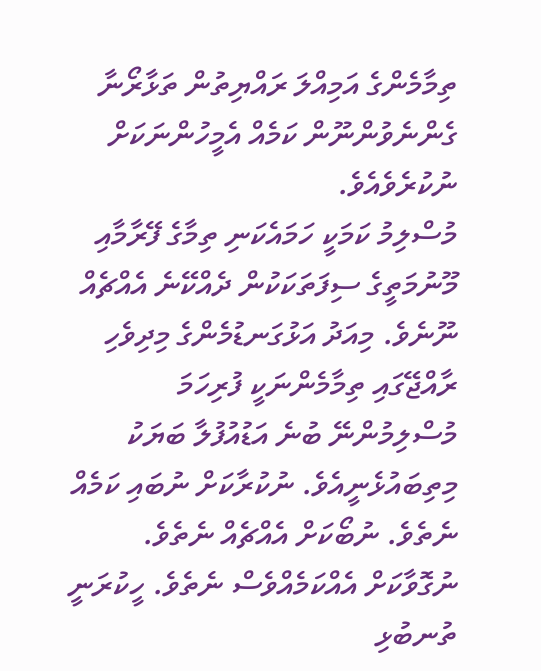ތިމާމެންގެ އަމިއްލަ ރައްޔިތުން ތަޅާރޯނާ ގެންނެވުންނޫން ކަމެއް އެމީހުންނަކަށް ނުކުރެވެއެވެ.
މުސްލިމު ކަމަކީ ހަމައެކަނި ތިމާގެ ފޭރާމާއި މޫނުމަތީގެ ސިފަތަކަކުން ދެއްކޭނެ އެއްޗެއް ނޫނެވެ. މިއަދު އަޅުގަނޑުމެންގެ މިދިވެހި ރާއްޖޭގައި ތިމާމެންނަކީ ފުރިހަމަ މުސްލިމުންނޭ ބުނެ އަޑުއުފުލާ ބަޔަކު މިތިބައުޅެނީއެވެ. ނުކުރާކަށް ނުބައި ކަމެއް ނެތެވެ. ނުބޯކަށް އެއްޗެއް ނެތެވެ. ނުގޮވާކަށް އެއްކަމެއްވެސް ނެތެވެ. ހީކުރަނީ ތުނބުޅި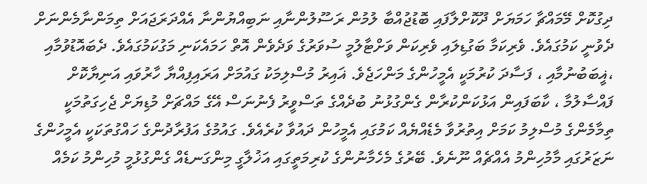ދިގުކޮށް މޭމައްޗާ ހަމަޔަށް ދޫކޮށްލާފައި ބޮޑުޖުއްބާ ލުމުން ރަސޫލުންނާއި ނަބިއްޔުންނާ އެއްދަރަޖައަށް ތިމަންނާމެންނަށް ދެވުނީ ކަމުގައެވެ. ވެރިކަމާ ބަގުޑިލައި ވެރިކަން ވަށްޓާލުމީ ސުވަރުގެ ވަދެވެން އޮތް ހަމައެކަނި މަގުކަމުގައެވެ. ދެބައޮޑުވުމާއި ،ޣީބަބުނުމާއި ، ފަސާދަ ކުރުމަކީ އެމީހުންގެ މަންހަޖެވެ. ޣައިރު މުސްލިމަކު ގައުމަށް އަރައިފިއްޔާ ހާރުވައި އަނިޔާކޮށް ފައްސާލުމާ ، ކާބަފައިން އަޅުކަންކުރާން ގެންގުޅުނު ބުދެއްގެ ތަސްވީރު ފެނުނަސް އޭގެ މައްޗަށް މުޑިޔަށް ޖެހިގަތުމަކީ ތިމާމެންގެ މުސްލިމު ކަމަށް އިތުރުވާ މެޑެއްޔެއް ކަމުގައި އެމީހުން ދައުވާ ކުރެއެވެ. ގައުމުގެ އަފުރާދުންގެ ހައްގުތަކަކީ އެމީހުންގެ ނަޒަރުގައި މާމުހިންމު އެއްޗެއް ނޫނެވެ. ބޭރުގެ މެހެމާނުންގެ ކުރިމަތީގައި އަޚުލާގީ މިންގަނޑެއް ގެންގުޅުމީ މުހިންމު ކަމެއް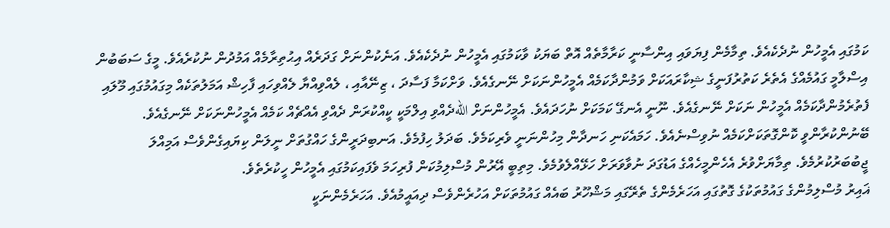ކަމުގައި އެމީހުން ނުދެކެއެވެ. ތިމާމެން ފިޔަވައި އިންސާނީ ކަރާމާތެއް އޮތް ބަޔަކު ވާކަމުގައި އެމީހުން ނުދެކެއެވެ. އަނެކުންނަށް ގަދަރެއް އިޙުތިރާމެއް އަމުދުން ނުކުރެއެވެ. މީގެ ސަބަބުން އިސްލާމީ ގައުމެއްގެ އެތެރެ ކަތުރުފަނީގެ ޝިކާރައަކަށް ވަމުންދާކަމެއް އެމީހުންނަކަށް ނޭނގެއެވެ. ވަށްކަމާ ފަސާދަ ، ޒިނޭއާއި ، ލެއްވިއްޔާ ލެއްވިހައި ފާހިޝް އަމަލުތަކެއް މިގައުމުގައި މޫލައި ފެތުރެމުންދާކަމެއް އެމީހުން ނަކަށް ނޭނގެއެވެ. ނޫނީ އެނގޭ ކަމަކަށް ނުހަދައެވެ. އެމީހުންނަށް اللهދެއްވި އިލްމަކީ ކީއްކުރަން ދެއްވި އެއްޗެއް ކަމެއް އެމީހުންނަކަށް ނޭނގެއެވެ. ބޭނުންކުރާންވީ ކޮންގޮތަކަށްކަމެއް ނުވިސްނެއެވެ. ހަމައެކަނި ހަނދާން މިހުންނަނީ ވެރިކަމެވެ. ބަދަލު ހިފުމެވެ. އަނބިދަރީންގެ ހައްގުތަށް ނީލަން ކިޔައިގެންވެސް އަމިއްލަ ޖީބުބަރުކުރުމެވެ. ތިމާޔަށްވުރެ އެހެންމީހެއްގެ އަޑުގަދަ ނުވާވަރަށް ހަޅޭއްލެވުމެވެ. މިތިބީ އޭރުން މުސްލިމުކަން ފުރިހަމަ ވެފައިކަމުގައި އެމީހުން ހީކުރެތެވެ.
ޣައިރު މުސްލިމުންގެ ގައުމުތަކުގެ ގޮތުގައި އަހަރެމެންގެ ތެރޭގައި މަޝްހޫރު ބައެއް ގައުމުތަކަށް އަހުރެންވެސް ދިއައީމުއެވެ. އަހަރެމެންނަކީ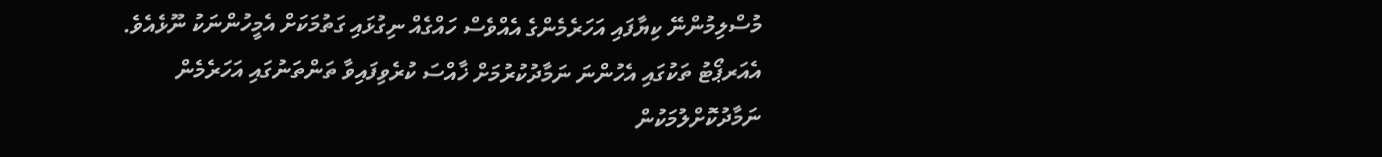މުސްލިމުންނޭ ކިޔާފައި އަހަރެމެންގެ އެއްވެސް ހައްގެއް ނިގުޅައި ގަތުމަކަށް އެމީހުންނަކު ނޫޅެއެވެ. އެއަރޕޯޓު ތަކުގައި އެހުންނަ ނަމާދުކުރުމަށް ޚާއްސަ ކުރެވިފައިވާ ތަންތަނުގައި އަހަރެމެން ނަމާދުކޮށްލުމަކުން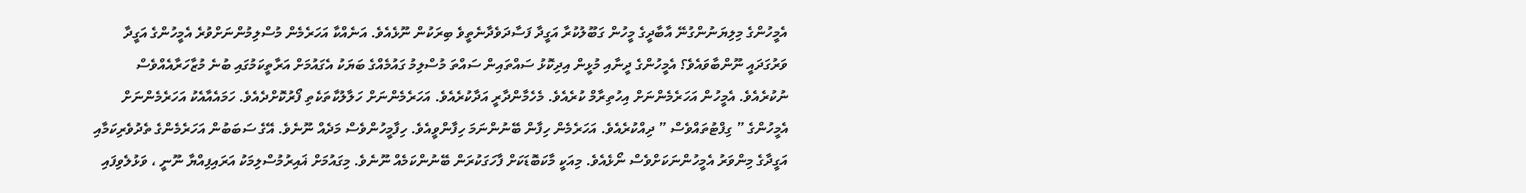އެމީހުންގެ މިލިޔަނުންގުނޭ އާބާދީގެ މީހުން ގަބޫލުކުރާ އަގީދާ ފަސާދަވެދާނެތީވެ ބިރަކުން ނޫޅެއެވެ. އަނެއްކާ އަހަރެމެން މުސްލިމުންނަށްވުރެ އެމީހުންގެ އަގީދާ ވަރުގަދައީ ނޫންބާވައެވެ؟ އެމީހުންގެ ދީނާއި މުޅީން އިދިކޮޅު ސައްތައިން ސައްތަ މުސްލިމު ގައުމެއްގެ ބަޔަކު އެގައުމަށް އަރާތީކަމުގައި ބުނެ މުޒާހަރާއެއްވެސް ނުކުރެއެވެ. އެމީހުން އަހަރެމެންނަށް އިހުތިރާމް ކުރެއެވެ. މެހެމާންދާރީ އަދާކުރެއެވެ. އަހަރެމެންނަށް ހަލާލުކާތަކެތި ފޯރުކޮށްދެއެވެ. ހަމައެއާއެކު އަހަރެމެންނަށް އެމީހުންގެ ” ގިފްޓުތައްވެސް ” ދިއްކުރެއެވެ. އަހަރެމެން ހިފާން ބޭނުންނަމަ ހިފާންވީއެވެ. ހިފާމީހުންވެސް މަދެއް ނޫނެވެ. އޭގެ ސަބަބުން އަހަރެމެންގެ ތެދުވެރިކަމާއި އަގީދާގެ މިންވަރު އެމީހުންނަކަށްވެސް ނޯޅެއެވެ. މިއަކީ މާކަބޮޑަކަށް ފާހަގަކުރަން ބޭނުންކަމެއް ނޫނެވެ. މިގައުމަށް ޣައިރުމުސްލިމަކު އަރައިފިއްޔާ ނޫނީ ، ވަޅުލެވިފައި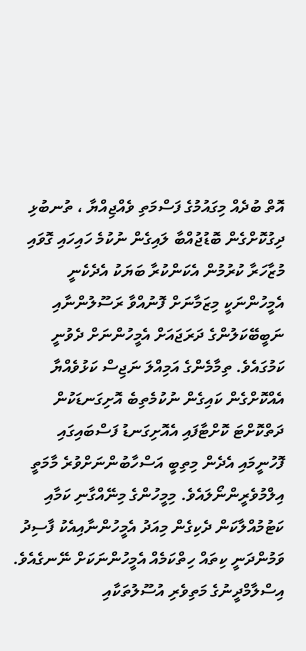އޮތް ބުދެއް މިގައުމުގެ ފަސްމަތި ވެއްޖިއްޔާ ، ތުނބުޅި ދިގުކޮށްގެން ބޮޑުޖުއްބާ ލައިގެން ނުކުމެ ހައިހައި ގޮވައި މުޒާހަރާ ކުރުމުން އެކަންކުރާ ބަޔަކު އެދެކެނީ އެމީހުންނަކީ މިޒަމާނަށް ފޮނުއްވާ ރަސޫލުންނާއި ނަބީބޭކަލުންގެ ދަރަޖައަށް އެމީހުންނަށް ދެވުނީ ކަމުގައެވެ. ތިމާމެންގެ އަމިއްލަ ނަޖިސް ކަޅުވެއްޔާ އެއްކޮށްގެން ކައިގެން ނުކުމެތިބެ އޮށިގަނޑަކުން ދަތްކޮށްޓަ ކޮށްޓާފައި އެއޮށިގަނޑު ފަސްބައިގައި ފޮހުނީމައި އެދެން މިތިބީ އަސްހާބުންނަށްވުރެ މާމަތީ އިލްމުވެރީންނޯލައެވެ. މިމީހުންގެ މިނޭއްގާނި ކަމާއި ކަޓުމުއްލާކަން ދެކިގެން މިއަދު އެމީހުންނާއިއެކު ފާސިދު ވަމުންދަނީ ކިތައް ހިތްކަމެއް އެމީހުންނަކަށް ނޭނގެއެވެ. އިސްލާމްދީނުގެ މަތިވެރި އުސޫލުތަކާއި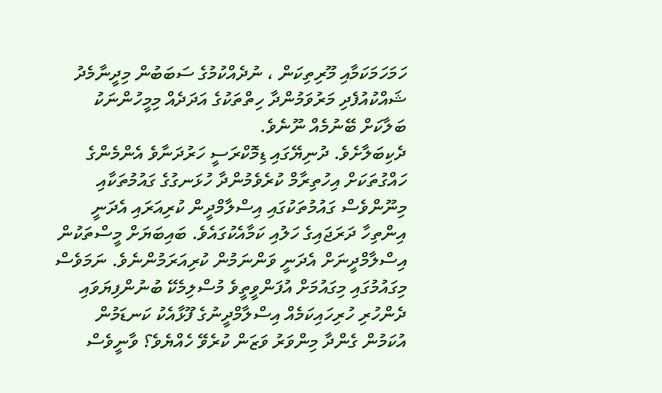ހަމަހަމަކަމާއި މޫރިތިކަން ، ނުދެއްކުމުގެ ސަބަބުން މިދީނާމެދު ޝައްކުއުފެދި މަރުވަމުންދާ ހިތްތަކުގެ އަދަދެއް މިމީހުންނަކު ބަލާކަށް ބޭނުމެއް ނޫނެވެ.
ދެކިބަލާށެވެ. ދުނިޔޭގައި ޑިމޮކްރަސީ ހަރުދަނާވެ އެންމެންގެ ހައްގުތަކަށް އިހުތިރާމް ކުރެވެމުންދާ ހުޅަނގުގެ ގައުމުތަކާއި މިނޫންވެސް ގައުމުތަކުގައި އިސްލާމްދީން ކުރިއަރައި އެދަނީ އިންތިހާ ދަރަޖައިގެ ހަލުއި ކަމާއެކުގައެވެ. ބައިބަޔަށް މީސްތަކުން އިސްލާމްދީނަށް އެދަނީ ވަންނަމުން ކުރިއަރަމުންނެވެ. ނަމަވެސް މިގައުމުގައި މިގައުމަށް އުފަންވީތީވެ މުސްލިމެކޭ ބުނުންފިޔަވައި ދެންހުރި ހުރިހައިކަމެއް އިސްލާމްދީނުގެ ފޫޅާއެކު ކަނޑަމުން އުކަމުން ގެންދާ މިންވަރު ވަޒަން ކުރެވޭ ހެއްޔެވެ؟ ވާނީވެސް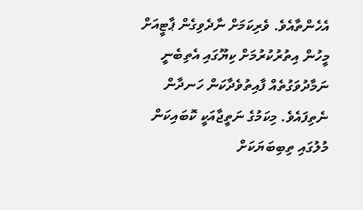އެހެންތާއެވެ. ވެރިކަމަށް ނާދެވިގެން ޕާޓީއަށް މީހުން އިތުރުކުރުމަށް ކިޔޫގައި އެތިބެނީ ނަމާދުވަގުތެއް ފާއިތުވެދާކަން ހަނދާން ނެތިފައެވެ. މިކަމުގެ ނަތީޖާއަކީ ކޮބައިކަން މުލުގައި ތިބިބަޔަކަށް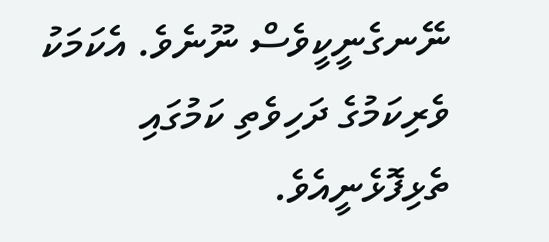ނޭނގެނީކީވެސް ނޫނެވެ. އެކަމަކު ވެރިކަމުގެ ދަހިވެތި ކަމުގައި ތެޅިފޮޅެނީއެވެ.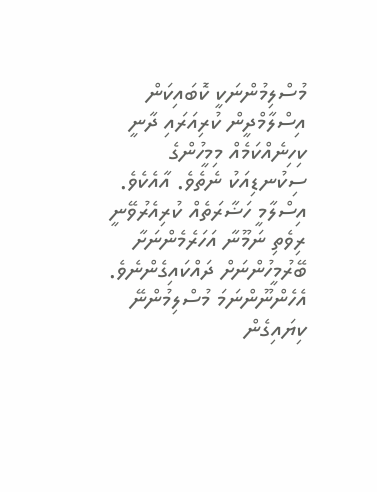މުސްލިމުންނަކީ ކޮބައިކަން އިސްލާމްދީން ކުރިއަރައި ދާނީ ކިހިނެއްކަމެއް މިމީހުންގެ ސިކުނޑިއަކު ނެތެވެ. އާއެކެވެ. އިސްލާމީ ހަޟާރަތެއް ކުރިއެރުވޭނީ ރިވެތި ނަމޫނާ އަހަރެމެންނަށާ ބޭރުމީހުންނަށް ދައްކައިގެންނެވެ. އެހެންނޫންނަމަ މުސްލިމުންނޭ ކިޔައިގެން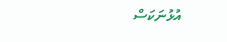އުޅުނަކަސް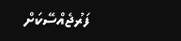ފަރުޖެއްސޭކަށް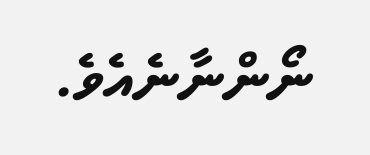ނޯންނާނެއެވެ.